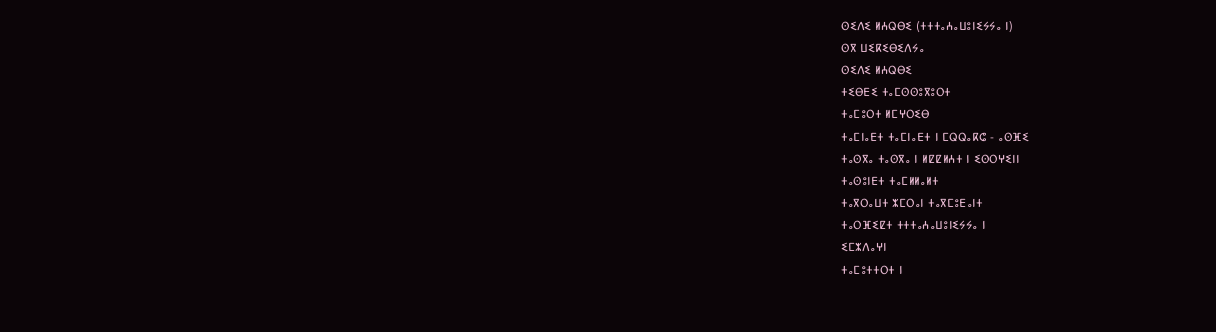ⵙⵉⴷⵉ ⵍⵄⵕⴱⵉ (ⵜⵜⵜⴰⵄⴰⵡⵓⵏⵉⵢⵢⴰ ⵏ)
ⵙⴳ ⵡⵉⴽⵉⴱⵉⴷⵢⴰ
ⵙⵉⴷⵉ ⵍⵄⵕⴱⵉ
ⵜⵉⴱⴹⵉ ⵜⴰⵎⵙⵙⵓⴳⵓⵔⵜ
ⵜⴰⵎⵓⵔⵜ ⵍⵎⵖⵔⵉⴱ
ⵜⴰⵎⵏⴰⴹⵜ ⵜⴰⵎⵏⴰⴹⵜ ⵏ ⵎⵕⵕⴰⴽⵛ - ⴰⵙⴼⵉ
ⵜⴰⵙⴳⴰ ⵜⴰⵙⴳⴰ ⵏ ⵍⵇⵇⵍⵄⵜ ⵏ ⵉⵙⵔⵖⵉⵏⵏ
ⵜⴰⵙⵓⵏⴹⵜ ⵜⴰⵎⵍⵍⴰⵍⵜ
ⵜⴰⴳⵔⴰⵡⵜ ⵣⵎⵔⴰⵏ ⵜⴰⴳⵎⵓⴹⴰⵏⵜ
ⵜⴰⵔⴼⵉⵇⵜ ⵜⵜⵜⴰⵄⴰⵡⵓⵏⵉⵢⵢⴰ ⵏ
ⵉⵎⵣⴷⴰⵖⵏ
ⵜⴰⵎⵓⵜⵜⵔⵜ ⵏ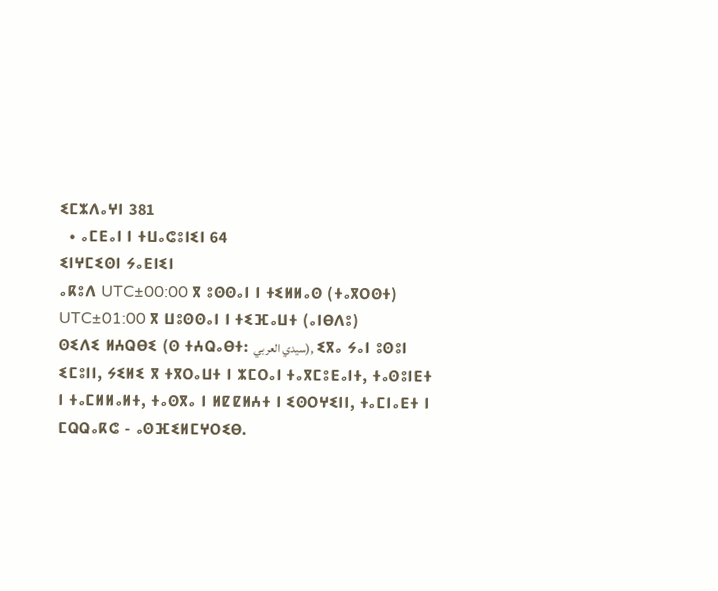ⵉⵎⵣⴷⴰⵖⵏ 381
  • ⴰⵎⴹⴰⵏ ⵏ ⵜⵡⴰⵛⵓⵏⵉⵏ 64
ⵉⵏⵖⵎⵉⵙⵏ ⵢⴰⴹⵏⵉⵏ
ⴰⴽⵓⴷ UTC±00:00 ⴳ ⵓⵙⵙⴰⵏ ⵏ ⵜⵉⵍⵍⴰⵙ (ⵜⴰⴳⵔⵙⵜ)
UTC±01:00 ⴳ ⵡⵓⵙⵙⴰⵏ ⵏ ⵜⵉⴼⴰⵡⵜ (ⴰⵏⴱⴷⵓ)
ⵙⵉⴷⵉ ⵍⵄⵕⴱⵉ (ⵙ ⵜⵄⵕⴰⴱⵜ: سيدي العربي), ⵉⴳⴰ ⵢⴰⵏ ⵓⵙⵓⵏ ⵉⵎⵓⵏⵏ, ⵢⵉⵍⵉ ⴳ ⵜⴳⵔⴰⵡⵜ ⵏ ⵣⵎⵔⴰⵏ ⵜⴰⴳⵎⵓⴹⴰⵏⵜ, ⵜⴰⵙⵓⵏⴹⵜ ⵏ ⵜⴰⵎⵍⵍⴰⵍⵜ, ⵜⴰⵙⴳⴰ ⵏ ⵍⵇⵇⵍⵄⵜ ⵏ ⵉⵙⵔⵖⵉⵏⵏ, ⵜⴰⵎⵏⴰⴹⵜ ⵏ ⵎⵕⵕⴰⴽⵛ - ⴰⵙⴼⵉⵍⵎⵖⵔⵉⴱ.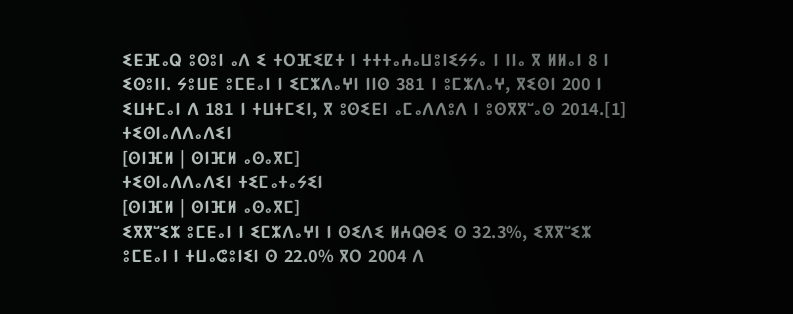ⵉⴹⴼⴰⵕ ⵓⵙⵓⵏ ⴰⴷ ⵉ ⵜⵔⴼⵉⵇⵜ ⵏ ⵜⵜⵜⴰⵄⴰⵡⵓⵏⵉⵢⵢⴰ ⵏ ⵏⵏⴰ ⴳ ⵍⵍⴰⵏ 8 ⵏ ⵉⵙⵓⵏⵏ. ⵢⵓⵡⴹ ⵓⵎⴹⴰⵏ ⵏ ⵉⵎⵣⴷⴰⵖⵏ ⵏⵏⵙ 381 ⵏ ⵓⵎⵣⴷⴰⵖ, ⴳⵉⵙⵏ 200 ⵏ ⵉⵡⵜⵎⴰⵏ ⴷ 181 ⵏ ⵜⵡⵜⵎⵉⵏ, ⴳ ⵓⵙⵉⴹⵏ ⴰⵎⴰⴷⴷⵓⴷ ⵏ ⵓⵙⴳⴳⵯⴰⵙ 2014.[1]
ⵜⵉⵙⵏⴰⴷⴷⴰⴷⵉⵏ
[ⵙⵏⴼⵍ | ⵙⵏⴼⵍ ⴰⵙⴰⴳⵎ]
ⵜⵉⵙⵏⴰⴷⴷⴰⴷⵉⵏ ⵜⵉⵎⴰⵜⴰⵢⵉⵏ
[ⵙⵏⴼⵍ | ⵙⵏⴼⵍ ⴰⵙⴰⴳⵎ]
ⵉⴳⴳⵯⵉⵣ ⵓⵎⴹⴰⵏ ⵏ ⵉⵎⵣⴷⴰⵖⵏ ⵏ ⵙⵉⴷⵉ ⵍⵄⵕⴱⵉ ⵙ 32.3%, ⵉⴳⴳⵯⵉⵣ ⵓⵎⴹⴰⵏ ⵏ ⵜⵡⴰⵛⵓⵏⵉⵏ ⵙ 22.0% ⴳⵔ 2004 ⴷ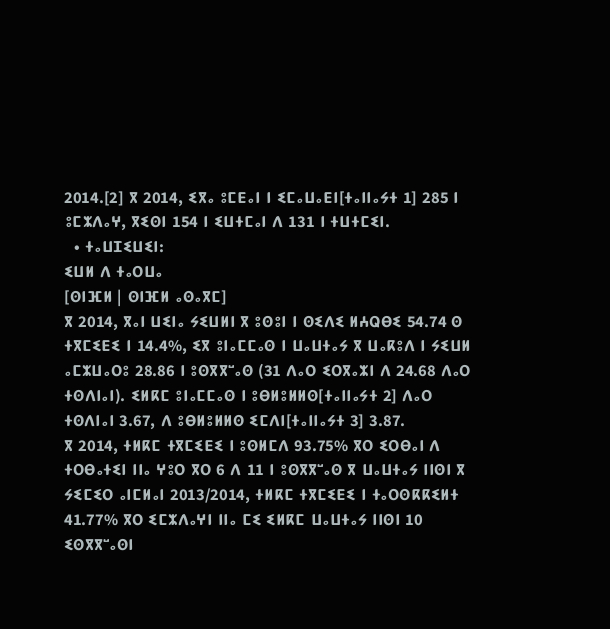2014.[2] ⴳ 2014, ⵉⴳⴰ ⵓⵎⴹⴰⵏ ⵏ ⵉⵎⴰⵡⴰⴹⵏ[ⵜⴰⵏⵏⴰⵢⵜ 1] 285 ⵏ ⵓⵎⵣⴷⴰⵖ, ⴳⵉⵙⵏ 154 ⵏ ⵉⵡⵜⵎⴰⵏ ⴷ 131 ⵏ ⵜⵡⵜⵎⵉⵏ.
  • ⵜⴰⵡⵊⵉⵡⵉⵏ:
ⵉⵡⵍ ⴷ ⵜⴰⵔⵡⴰ
[ⵙⵏⴼⵍ | ⵙⵏⴼⵍ ⴰⵙⴰⴳⵎ]
ⴳ 2014, ⴳⴰⵏ ⵡⵉⵏⴰ ⵢⵉⵡⵍⵏ ⴳ ⵓⵙⵓⵏ ⵏ ⵙⵉⴷⵉ ⵍⵄⵕⴱⵉ 54.74 ⵙ ⵜⴳⵎⵉⴹⵉ ⵏ 14.4%, ⵉⴳ ⵓⵏⴰⵎⵎⴰⵙ ⵏ ⵡⴰⵡⵜⴰⵢ ⴳ ⵡⴰⴽⵓⴷ ⵏ ⵢⵉⵡⵍ ⴰⵎⵣⵡⴰⵔⵓ 28.86 ⵏ ⵓⵙⴳⴳⵯⴰⵙ (31 ⴷⴰⵔ ⵉⵔⴳⴰⵣⵏ ⴷ 24.68 ⴷⴰⵔ ⵜⵙⴷⵏⴰⵏ). ⵉⵍⴽⵎ ⵓⵏⴰⵎⵎⴰⵙ ⵏ ⵓⴱⵍⵓⵍⵍⵙ[ⵜⴰⵏⵏⴰⵢⵜ 2] ⴷⴰⵔ ⵜⵙⴷⵏⴰⵏ 3.67, ⴷ ⵓⴱⵍⵓⵍⵍⵙ ⵉⵎⴷⵏ[ⵜⴰⵏⵏⴰⵢⵜ 3] 3.87.
ⴳ 2014, ⵜⵍⴽⵎ ⵜⴳⵎⵉⴹⵉ ⵏ ⵓⵙⵍⵎⴷ 93.75% ⴳⵔ ⵉⵔⴱⴰⵏ ⴷ ⵜⵔⴱⴰⵜⵉⵏ ⵏⵏⴰ ⵖⵓⵔ ⴳⵔ 6 ⴷ 11 ⵏ ⵓⵙⴳⴳⵯⴰⵙ ⴳ ⵡⴰⵡⵜⴰⵢ ⵏⵏⵙⵏ ⴳ ⵢⵉⵎⵉⵔ ⴰⵏⵎⵍⴰⵏ 2013/2014, ⵜⵍⴽⵎ ⵜⴳⵎⵉⴹⵉ ⵏ ⵜⴰⵔⵙⴽⴽⵉⵍⵜ 41.77% ⴳⵔ ⵉⵎⵣⴷⴰⵖⵏ ⵏⵏⴰ ⵎⵉ ⵉⵍⴽⵎ ⵡⴰⵡⵜⴰⵢ ⵏⵏⵙⵏ 10 ⵉⵙⴳⴳⵯⴰⵙⵏ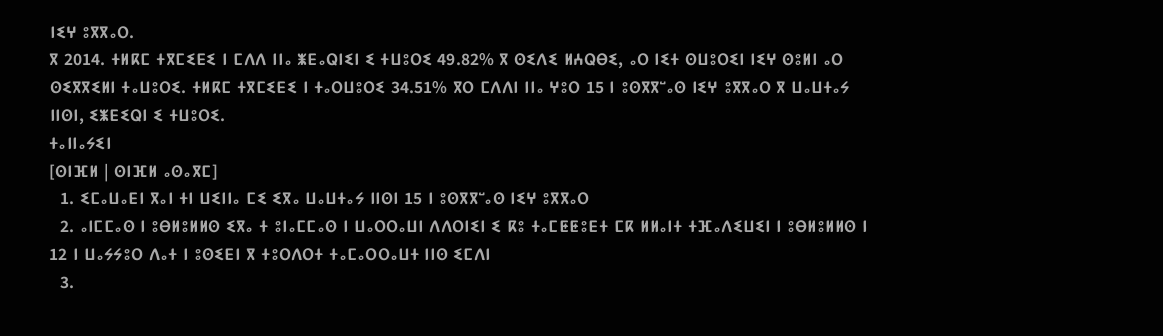ⵏⵉⵖ ⵓⴳⴳⴰⵔ.
ⴳ 2014. ⵜⵍⴽⵎ ⵜⴳⵎⵉⴹⵉ ⵏ ⵎⴷⴷ ⵏⵏⴰ ⵥⴹⴰⵕⵏⵉⵏ ⵉ ⵜⵡⵓⵔⵉ 49.82% ⴳ ⵙⵉⴷⵉ ⵍⵄⵕⴱⵉ, ⴰⵔ ⵏⵉⵜ ⵙⵡⵓⵔⵉⵏ ⵏⵉⵖ ⵙⵓⵍⵏ ⴰⵔ ⵙⵉⴳⴳⵉⵍⵏ ⵜⴰⵡⵓⵔⵉ. ⵜⵍⴽⵎ ⵜⴳⵎⵉⴹⵉ ⵏ ⵜⴰⵔⵡⵓⵔⵉ 34.51% ⴳⵔ ⵎⴷⴷⵏ ⵏⵏⴰ ⵖⵓⵔ 15 ⵏ ⵓⵙⴳⴳⵯⴰⵙ ⵏⵉⵖ ⵓⴳⴳⴰⵔ ⴳ ⵡⴰⵡⵜⴰⵢ ⵏⵏⵙⵏ, ⵉⵥⴹⵉⵕⵏ ⵉ ⵜⵡⵓⵔⵉ.
ⵜⴰⵏⵏⴰⵢⵉⵏ
[ⵙⵏⴼⵍ | ⵙⵏⴼⵍ ⴰⵙⴰⴳⵎ]
  1. ⵉⵎⴰⵡⴰⴹⵏ ⴳⴰⵏ ⵜⵏ ⵡⵉⵏⵏⴰ ⵎⵉ ⵉⴳⴰ ⵡⴰⵡⵜⴰⵢ ⵏⵏⵙⵏ 15 ⵏ ⵓⵙⴳⴳⵯⴰⵙ ⵏⵉⵖ ⵓⴳⴳⴰⵔ
  2. ⴰⵏⵎⵎⴰⵙ ⵏ ⵓⴱⵍⵓⵍⵍⵙ ⵉⴳⴰ ⵜ ⵓⵏⴰⵎⵎⴰⵙ ⵏ ⵡⴰⵔⵔⴰⵡⵏ ⴷⴷⵔⵏⵉⵏ ⵉ ⴽⵓ ⵜⴰⵎⵟⵟⵓⴹⵜ ⵎⴽ ⵍⵍⴰⵏⵜ ⵜⴼⴰⴷⵉⵡⵉⵏ ⵏ ⵓⴱⵍⵓⵍⵍⵙ ⵏ 12 ⵏ ⵡⴰⵢⵢⵓⵔ ⴷⴰⵜ ⵏ ⵓⵙⵉⴹⵏ ⴳ ⵜⵓⵔⴷⵔⵜ ⵜⴰⵎⴰⵔⵔⴰⵡⵜ ⵏⵏⵙ ⵉⵎⴷⵏ
  3.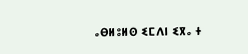ⴰⴱⵍⵓⵍⵙ ⵉⵎⴷⵏ ⵉⴳⴰ ⵜ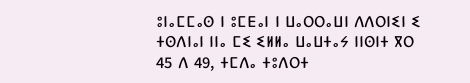ⵓⵏⴰⵎⵎⴰⵙ ⵏ ⵓⵎⴹⴰⵏ ⵏ ⵡⴰⵔⵔⴰⵡⵏ ⴷⴷⵔⵏⵉⵏ ⵉ ⵜⵙⴷⵏⴰⵏ ⵏⵏⴰ ⵎⵉ ⵉⵍⵍⴰ ⵡⴰⵡⵜⴰⵢ ⵏⵏⵙⵏⵜ ⴳⵔ 45 ⴷ 49, ⵜⵎⴷⴰ ⵜⵓⴷⵔⵜ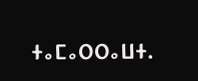ⵜⴰⵎⴰⵔⵔⴰⵡⵜ.